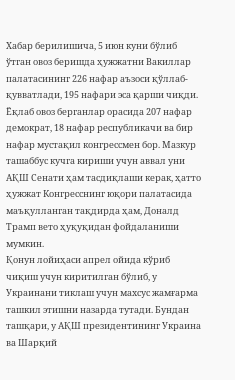Хабар берилишича, 5 июн куни бўлиб ўтган овоз беришда ҳужжатни Вакиллар палатасининг 226 нафар аъзоси қўллаб-қувватлади, 195 нафари эса қарши чиқди. Ёқлаб овоз берганлар орасида 207 нафар демократ, 18 нафар республикачи ва бир нафар мустақил конгрессмен бор. Мазкур ташаббус кучга кириши учун аввал уни АҚШ Сенати ҳам тасдиқлаши керак, ҳатто ҳужжат Конгресснинг юқори палатасида маъқулланган тақдирда ҳам, Доналд Трамп вето ҳуқуқидан фойдаланиши мумкин.
Қонун лойиҳаси апрел ойида кўриб чиқиш учун киритилган бўлиб, у Украинани тиклаш учун махсус жамғарма ташкил этишни назарда тутади. Бундан ташқари, у АҚШ президентининг Украина ва Шарқий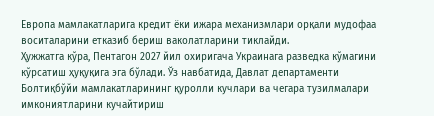Европа мамлакатларига кредит ёки ижара механизмлари орқали мудофаа воситаларини етказиб бериш ваколатларини тиклайди.
Ҳужжатга кўра, Пентагон 2027 йил охиригача Украинага разведка кўмагини кўрсатиш ҳуқуқига эга бўлади. Ўз навбатида, Давлат департаменти Болтиқбўйи мамлакатларининг қуролли кучлари ва чегара тузилмалари имкониятларини кучайтириш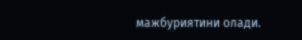мажбуриятини олади.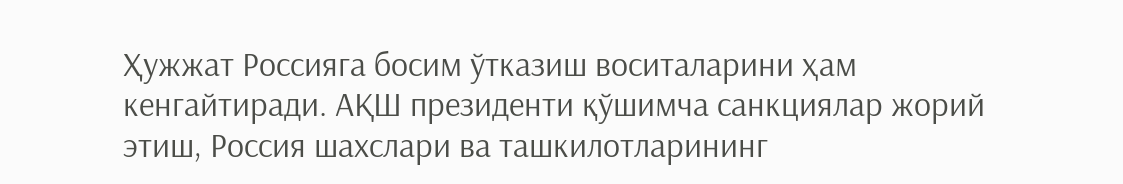Ҳужжат Россияга босим ўтказиш воситаларини ҳам кенгайтиради. АҚШ президенти қўшимча санкциялар жорий этиш, Россия шахслари ва ташкилотларининг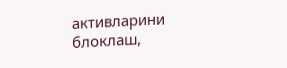активларини блоклаш,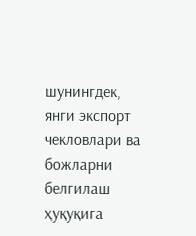шунингдек, янги экспорт чекловлари ва божларни белгилаш ҳуқуқига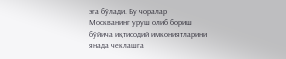эга бўлади. Бу чоралар Москванинг уруш олиб бориш бўйича иқтисодий имкониятларини янада чеклашга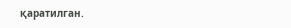қаратилган.